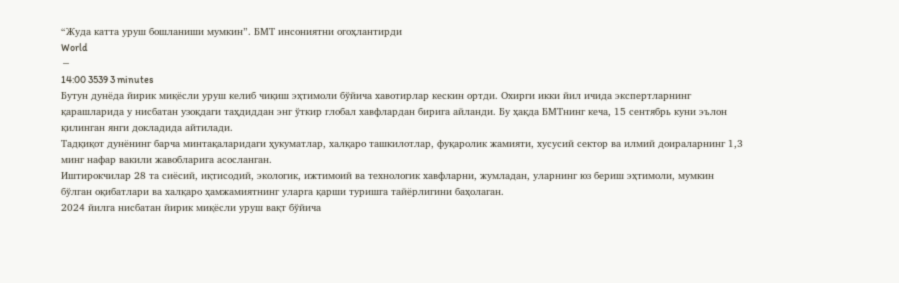“Жуда катта уруш бошланиши мумкин”. БМТ инсониятни огоҳлантирди
World
−
14:00 3539 3 minutes
Бутун дунёда йирик миқёсли уруш келиб чиқиш эҳтимоли бўйича хавотирлар кескин ортди. Охирги икки йил ичида экспертларнинг қарашларида у нисбатан узоқдаги таҳдиддан энг ўткир глобал хавфлардан бирига айланди. Бу ҳақда БМТнинг кеча, 15 сентябрь куни эълон қилинган янги докладида айтилади.
Тадқиқот дунёнинг барча минтақаларидаги ҳукуматлар, халқаро ташкилотлар, фуқаролик жамияти, хусусий сектор ва илмий доираларнинг 1,3 минг нафар вакили жавобларига асосланган.
Иштирокчилар 28 та сиёсий, иқтисодий, экологик, ижтимоий ва технологик хавфларни, жумладан, уларнинг юз бериш эҳтимоли, мумкин бўлган оқибатлари ва халқаро ҳамжамиятнинг уларга қарши туришга тайёрлигини баҳолаган.
2024 йилга нисбатан йирик миқёсли уруш вақт бўйича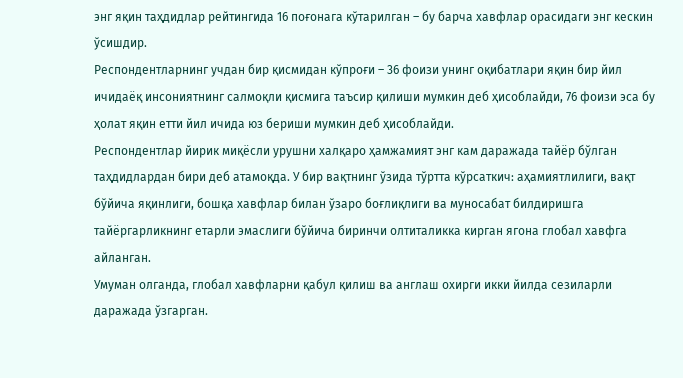энг яқин таҳдидлар рейтингида 16 поғонага кўтарилган – бу барча хавфлар орасидаги энг кескин ўсишдир.
Респондентларнинг учдан бир қисмидан кўпроғи – 36 фоизи унинг оқибатлари яқин бир йил ичидаёқ инсониятнинг салмоқли қисмига таъсир қилиши мумкин деб ҳисоблайди, 76 фоизи эса бу ҳолат яқин етти йил ичида юз бериши мумкин деб ҳисоблайди.
Респондентлар йирик миқёсли урушни халқаро ҳамжамият энг кам даражада тайёр бўлган таҳдидлардан бири деб атамоқда. У бир вақтнинг ўзида тўртта кўрсаткич: аҳамиятлилиги, вақт бўйича яқинлиги, бошқа хавфлар билан ўзаро боғлиқлиги ва муносабат билдиришга тайёргарликнинг етарли эмаслиги бўйича биринчи олтиталикка кирган ягона глобал хавфга айланган.
Умуман олганда, глобал хавфларни қабул қилиш ва англаш охирги икки йилда сезиларли даражада ўзгарган.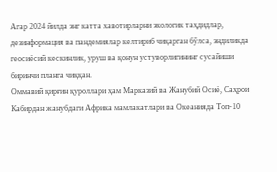Агар 2024 йилда энг катта хавотирларни экологик таҳдидлар, дезинформация ва пандемиялар келтириб чиқарган бўлса, эндиликда геосиёсий кескинлик, уруш ва қонун устуворлигининг сусайиши биринчи планга чиққан.
Оммавий қирғин қуроллари ҳам Марказий ва Жанубий Осиё, Саҳрои Кабирдан жанубдаги Африка мамлакатлари ва Океанияда Топ-10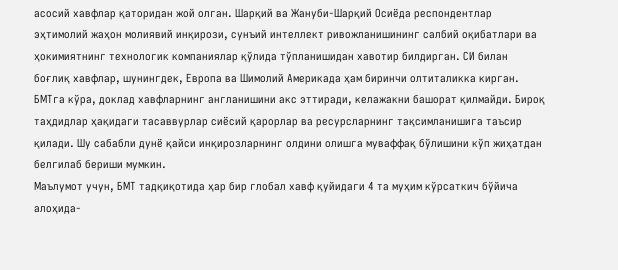асосий хавфлар қаторидан жой олган. Шарқий ва Жануби-Шарқий Осиёда респондентлар эҳтимолий жаҳон молиявий инқирози, сунъий интеллект ривожланишининг салбий оқибатлари ва ҳокимиятнинг технологик компаниялар қўлида тўпланишидан хавотир билдирган. СИ билан боғлиқ хавфлар, шунингдек, Европа ва Шимолий Америкада ҳам биринчи олтиталикка кирган.
БМТга кўра, доклад хавфларнинг англанишини акс эттиради, келажакни башорат қилмайди. Бироқ таҳдидлар ҳақидаги тасаввурлар сиёсий қарорлар ва ресурсларнинг тақсимланишига таъсир қилади. Шу сабабли дунё қайси инқирозларнинг олдини олишга муваффақ бўлишини кўп жиҳатдан белгилаб бериши мумкин.
Маълумот учун, БМТ тадқиқотида ҳар бир глобал хавф қуйидаги 4 та муҳим кўрсаткич бўйича алоҳида-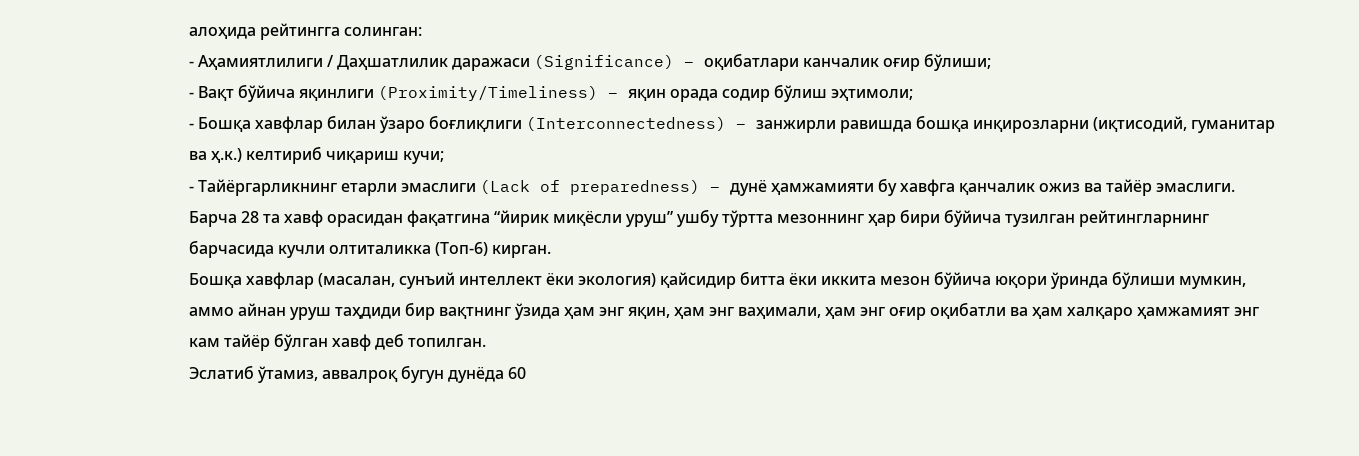алоҳида рейтингга солинган:
- Аҳамиятлилиги / Даҳшатлилик даражаси (Significance) – оқибатлари канчалик оғир бўлиши;
- Вақт бўйича яқинлиги (Proximity/Timeliness) – яқин орада содир бўлиш эҳтимоли;
- Бошқа хавфлар билан ўзаро боғлиқлиги (Interconnectedness) – занжирли равишда бошқа инқирозларни (иқтисодий, гуманитар ва ҳ.к.) келтириб чиқариш кучи;
- Тайёргарликнинг етарли эмаслиги (Lack of preparedness) – дунё ҳамжамияти бу хавфга қанчалик ожиз ва тайёр эмаслиги.
Барча 28 та хавф орасидан фақатгина “йирик миқёсли уруш” ушбу тўртта мезоннинг ҳар бири бўйича тузилган рейтингларнинг барчасида кучли олтиталикка (Топ-6) кирган.
Бошқа хавфлар (масалан, сунъий интеллект ёки экология) қайсидир битта ёки иккита мезон бўйича юқори ўринда бўлиши мумкин, аммо айнан уруш таҳдиди бир вақтнинг ўзида ҳам энг яқин, ҳам энг ваҳимали, ҳам энг оғир оқибатли ва ҳам халқаро ҳамжамият энг кам тайёр бўлган хавф деб топилган.
Эслатиб ўтамиз, аввалроқ бугун дунёда 60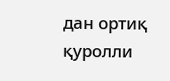дан ортиқ қуролли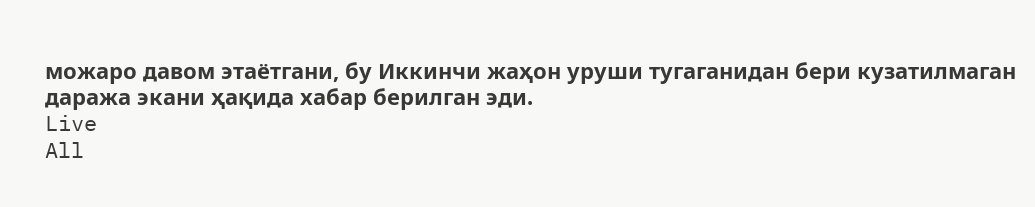можаро давом этаётгани, бу Иккинчи жаҳон уруши тугаганидан бери кузатилмаган даража экани ҳақида хабар берилган эди.
Live
All